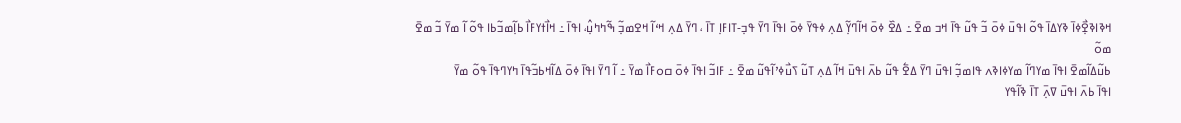ߞߢߊߢߐ߲߯ߦߊ߫ ߢߌߡߊ߫ ߟߋ߬ ߊߟߎ߫ ߦߋ߫ ߏ߬ ߟߎ߬ ߟߊ߫ ߞߏ ߘߐ߫ ߸ ߡߐ߰ ߦߋ߫ ߞߊ߬ߣߌ߲߬ ߡߍ߲ ߦߟߌ߫ ߦߋ߫ ߊߟߊ߫ ߣߌ߫ ߟߏ߲-ߠߊߓߊ߲ ߠߊ߫ ، ߣߌ߫ ߡߍ߲ ߞߵߊ߬ ߞߐߘߏ߲߬ ߒ߬ߤߤߎ߲߮، ߊߟߊ߫ ߸ ߞߊ߯ߙߌߓߊ߯ ߕߊ߲߬ߘߏ߬ߕߊ ߟߋ߬ ߊ߬ ߘߌ߫ ߏ߬ ߘߐ߫ ߘߋ߬
ߕߎ߬ߡߊ߬ߘߐ߫ ߊߟߊ߫ ߘߌߣߊ߬ ߘߌߦߊߢߍ ߟߊߘߏ߲߬ ߊߟߎ߫ ߣߌ߫ ߡߐ߱ ߟߎ߬ ߕߍ߫ ߊߟߎ߫ ߞߊ߬ ߡߍ߲ ߠߎ߬ ߖߎ߯ߦߴߊ߬ߟߎ߬ ߘߐ߫ ߸ ߓߊߏ߬ ߊߟߊ߫ ߦߋ߫ ߛߋߓߊ߯ ߘߌ߫ ߸ ߊ߬ ߣߌ߫ ߊߟߊ߫ ߦߋ߫ ߡߊ߬ߞߕߏ߬ߟߊ߫ ߤߌߣߟߊ߫ ߟߋ߬ ߘߌ߫
ߊߟߊ߫ ߕߍ߫ ߊߟߎ߫ ߜߍ߲߫ ߠߊ߫ ߢߊ߬ߟߌ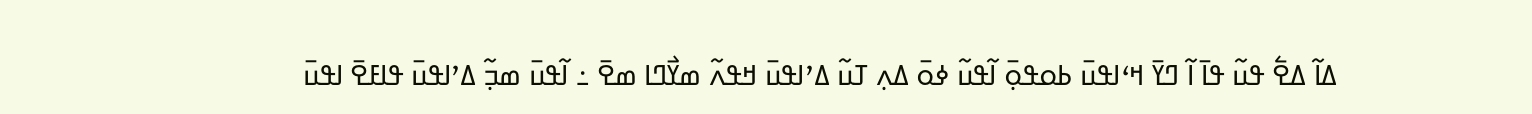ߡߊ߬ ߡߐ߱ ߟߎ߬ ߟߊ߫ ߊ߬ ߣߌ߫ ߞߵߊߟߎ߫ ߕߋߟߋ߲߫ ߊ߬ߟߎ߬ ߦߋ߫ ߡߍ߲ ߠߎ߬ ߡߴߊߟߎ߫ ߞߟߍ߬ ߘߌ߯ߣߊ ߘߐ߫ ߸ ߊ߬ߟߎ߫ ߘߏ߲߬ ߡߴߊߟߎ߫ ߟߊߓߐ߫ ߊߟߎ߫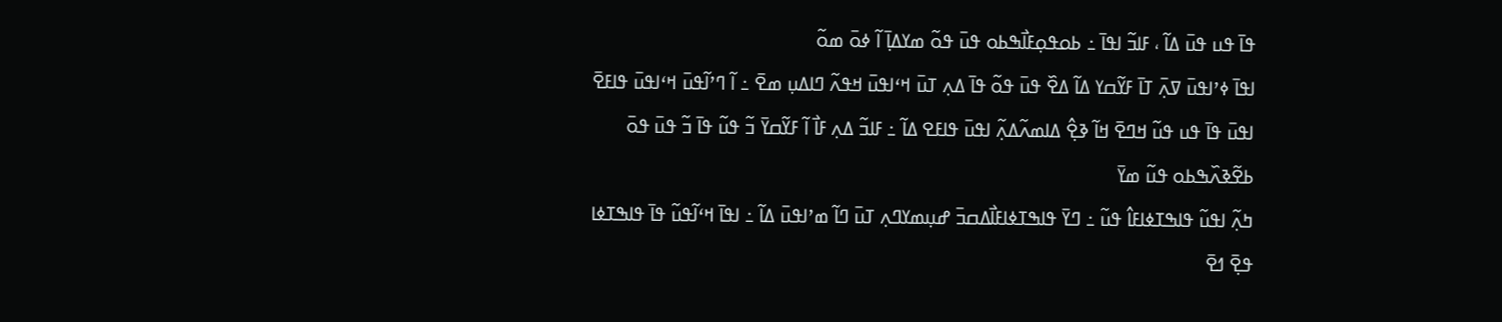ߟߊ߫ ߟߎ ߟߎ߫ ߡߊ߬ ، ߓߊߏ߬ ߊߟߊ߫ ߸ ߕߋߟߋ߲ߓߊ߯ߒߕߋ ߟߎ߫ ߟߋ߬ ߘߌߡߊ߲߫ ߊ߬ ߦߋ߫ ߘߋ߬
ߊߟߊ߫ ߦߴߊߟߎ߫ ߜߍ߲߫ ߠߊ߫ ߓߌ߬ߛߌ ߡߊ߬ ߡߐ߰ ߟߎ߫ ߟߋ߬ ߟߊ߫ ߡߍ߲ ߠߎ߫ ߞߵߊߟߎ߫ ߞߟߍ߬ ߣߊߡߎ߲ ߘߐ߫ ߸ ߊ߬ ߣߴߊ߬ߟߎ߫ ߞߵߊߟߎ߫ ߟߊߓߐ߫ ߊߟߎ߫ ߟߊ߫ ߟߎ ߟߎ߬ ߞߣߐ߫ ߞߊ߬ ߢߐ߲߮ ߡߊߘߍ߬ߡߍ߲߬ ߊߟߎ߫ ߟߊߓߐ ߡߊ߬ ߸ ߓߊߏ߬ ߡߍ߲ ߓߊ߯ ߊ߬ ߓߌ߬ߛߌ߫ ߏ߬ ߟߎ߬ ߟߊ߫ ߏ߬ ߟߎ߫ ߟߋ߫ ߕߐ߬ߢߍ߰ߒߕߋ ߟߎ߬ ߘߌ߫
ߤߍ߲߬ ߊߟߎ߬ ߟߊߒߠߦߊߓߊ߮ ߟߎ߬ ߸ ߣߌ߫ ߟߊߒߠߦߊߓߊ߯ߡߛߏ߫ ߝߎ߲ߘߌߣߍ߲ ߠߎ߫ ߣߊ߬ ߘߴߊߟߎ߫ ߡߊ߬ ߸ ߊߟߊ߫ ߞߵߊ߬ߟߎ߬ ߟߊ߫ ߟߊߒߠߦߊ ߟߐ߲߫ ߗߐ߫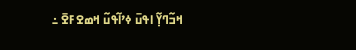ߞߏ߬ߣߌ߲߬ ߊߟߎ߫ ߦߴߊ߬ߟߎ߬ ߞߘߐߓߐ߫ ߸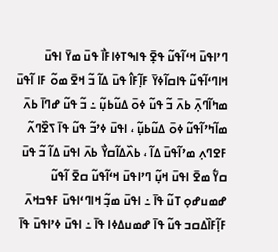ߣߴߊߟߎ߫ ߞߵߊ߬ߟߎ߬ ߟߐ߲߫ ߟߊߒߠߦߊߓߊ߯ ߟߎ߫ ߘߌ߫ ߊߟߎ߫ ߞߊߣߵߊ߬ߟߎ߬ ߟߊߛߊ߬ߦߌ߫ ߓߊ߲߬ߓߊ߮ ߟߎ߫ ߡߊ߬ ߏ߬ ߞߐ߫ ߘߋ߬ ߓߊ ߊ߬ߟߎ߫ ߘߤߊ߬ߣߍ߲߫ ߕߍ߫ ߏ߬ ߟߎ߬ ߦߋ߫ ߡߎ߬ߕߎ߲߬ ߸ ߏ߬ ߟߎ߬ ߝߣߊ߫ ߕߍ߫ ߘߊ߬ߤߴߊ߬ߟߎ߬ ߦߋ߫ ߡߎ߬ߕߎ߲߬ ، ߊߟߎ߫ ߦߴߏ߬ ߟߎ߬ ߟߊ߫ ߖߐ߰ߣߍ߬ ߓߐߣߍ߲ ߘߴߊ߬ߟߎ߫ ߡߊ߬ ، ߕߍ߰ߡߊ߬ߛߌ߯ ߕߍ߫ ߊߟߎ߫ ߡߊ߬ ߏ߬ ߟߎ߫ ߛߌ߱ ߘߐ߫ ߊߟߎ߫ ߞߎ߲߬ ߣߴߊߟߎ߫ ߞߵߊ߬ߟߎ߬ ߛߐ߫ ߊ߬ߟߎ߬ ߝߘߎߝߋ߲ ߠߎ߬ ߟߊ߫ ߸ ߊߟߎ߫ ߘߏ߲߬ ߞߊߣߵߊߟߎ߫ ߓߟߏߞߍ߫ ߓߊ߲߬ߓߊ߰ߡߛߏ ߟߎ߬ ߟߊ߫ ߝߘߎߡߦߊ ߟߊ߫ ߸ ߊߟߎ߫ ߦߴߊߟߎ߫ ߟߊ߫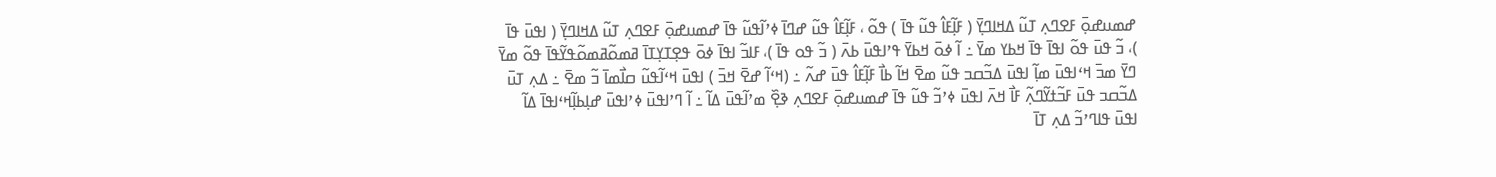ߝߘߎߝߋ߲߫ ߓߐߣߍ߲ ߠߎ߬ ߡߞߊߣߌ߲߫ ( ߓߊ߲߬ߓߊ߮ ߟߎ߬ ߟߊ߫ ) ߟߋ߬ ، ߓߊ߲߬ߓߊ߮ ߟߎ߬ ߝߣߊ߫ ߦߴߊ߬ߟߎ߬ ߟߊ߫ ߝߘߎߝߋ߲߫ ߓߐߣߍ߲ ߠߎ߬ ߡߞߊߣߌ߲߫ ( ߊߟߎ߫ ߟߊ߫ )، ߏ߬ ߟߎ߫ ߟߋ߬ ߊߟߊ߫ ߟߊ߫ ߞߕߌ ߘߌ߫ ߸ ߊ߬ ߦߋ߫ ߞߕߌ߫ ߟߴߊߟߎ߫ ߕߍ߫ ( ߏ߬ ߟߋ ߟߊ߫ )، ߓߊߏ߬ ߊߟߊ߫ ߦߋ߫ ߟߐ߲ߠߌ߲ߠߊ߫ ߥߘߋ߬ߥߘߋ߬ߟߌ߬ߟߊ߫ ߟߋ߬ ߘߌ߫
ߣߌ߫ ߘߏ߫ ߞߵߊߟߎ߫ ߘߊ߲߬ ߊߟߎ߫ ߡߏ߬ߛߏ ߟߎ߬ ߘߐ߫ ߞߊ߬ ߕߊ߯ ߓߊ߲߬ߓߊ߮ ߟߎ߫ ߝߍ߬ ߸ (ߞߵߊ߬ ߝߐ߫ ߞߏ߫ ) ߊߟߎ߫ ߞߵߊ߬ߟߎ߬ ߛߊ߯ߘߊ߫ ߏ߬ ߘߐ߫ ߸ ߡߍ߲ ߠߎ߫ ߡߏ߬ߛߏ ߟߎ߫ ߓߏ߬ߙߌ߬ߣߍ߲߬ ߓߊ߯ ߞߍ߫ ߊߟߎ߫ ߦߴߏ߬ ߟߎ߬ ߟߊ߫ ߝߘߎߝߋ߲߫ ߓߐߣߍ߲ ߢߐ߲߰ ߘߴߊ߬ߟߎ߫ ߡߊ߬ ߸ ߊ߬ ߣߴߊߟߎ߫ ߦߴߊߟߎ߫ ߝߊ߲ߕߊ߲߬ߞߵߊߟߊ߫ ߡߊ߬ ߊߟߎ߫ ߟߊߣߴߏ߬ ߡߍ߲ ߠߊ߫